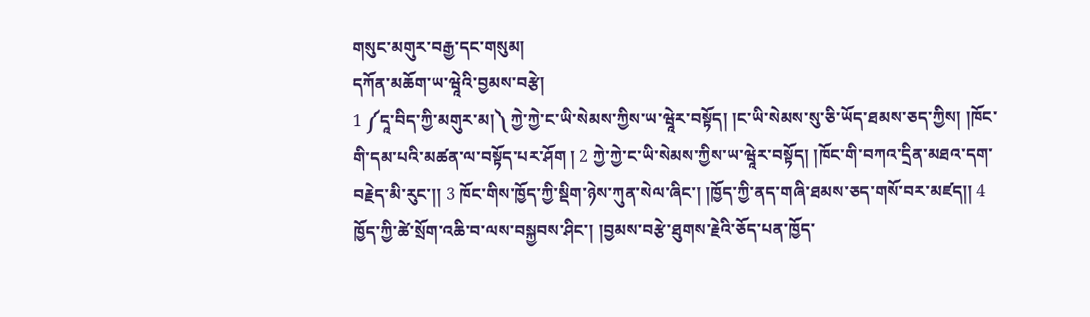གསུང་མགུར་བརྒྱ་དང་གསུམ།
དཀོན་མཆོག་ཡ་ཝཱེའི་བྱམས་བརྩེ།
1 ༼དཱ་བིད་ཀྱི་མགུར་མ།༽ ཀྱེ་ཀྱེ་ང་ཡི་སེམས་ཀྱིས་ཡ་ཝཱེར་བསྟོད། །ང་ཡི་སེམས་སུ་ཅི་ཡོད་ཐམས་ཅད་ཀྱིས། །ཁོང་གི་དམ་པའི་མཚན་ལ་བསྟོད་པར་ཤོག ། 2 ཀྱེ་ཀྱེ་ང་ཡི་སེམས་ཀྱིས་ཡ་ཝཱེར་བསྟོད། །ཁོང་གི་བཀའ་དྲིན་མཐའ་དག་བརྗེད་མི་རུང་།། 3 ཁོང་གིས་ཁྱོད་ཀྱི་སྡིག་ཉེས་ཀུན་སེལ་ཞིང་། །ཁྱོད་ཀྱི་ནད་གཞི་ཐམས་ཅད་གསོ་བར་མཛད།། 4 ཁྱོད་ཀྱི་ཚེ་སྲོག་འཆི་བ་ལས་བསྐྱབས་ཤིང་། །བྱམས་བརྩེ་ཐུགས་རྗེའི་ཅོད་པན་ཁྱོད་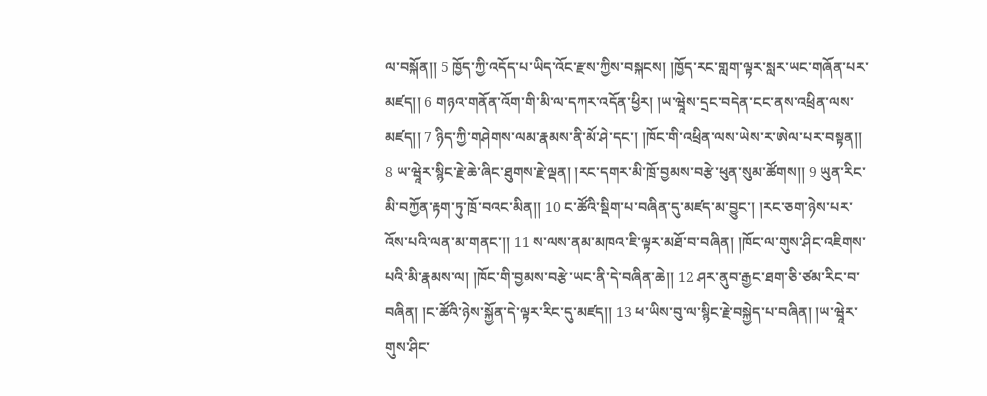ལ་བསྐོན།། 5 ཁྱོད་ཀྱི་འདོད་པ་ཡིད་འོང་རྫས་ཀྱིས་བསྐངས། །ཁྱོད་རང་གླག་ལྟར་སླར་ཡང་གཞོན་པར་མཛད།། 6 གཉའ་གནོན་འོག་གི་མི་ལ་དཀར་འདོན་ཕྱིར། །ཡ་ཝཱེས་དྲང་བདེན་ངང་ནས་འཕྲིན་ལས་མཛད།། 7 ཉིད་ཀྱི་གཤེགས་ལམ་རྣམས་ནི་མོ་ཤེ་དང་། །ཁོང་གི་འཕྲིན་ལས་ཡེས་ར་ཨེལ་པར་བསྟན།། 8 ཡ་ཝཱེར་སྙིང་རྗེ་ཆེ་ཞིང་ཐུགས་རྗེ་ལྡན། །རང་དགར་མི་ཁྲོ་བྱམས་བརྩེ་ཕུན་སུམ་ཚོགས།། 9 ཡུན་རིང་མི་བཀྱོན་རྟག་ཏུ་ཁྲོ་བའང་མིན།། 10 ང་ཚོའི་སྡིག་པ་བཞིན་དུ་མཛད་མ་བྱུང་། །རང་ཅག་ཉེས་པར་འོས་པའི་ལན་མ་གནང་།། 11 ས་ལས་ནམ་མཁའ་ཇི་ལྟར་མཐོ་བ་བཞིན། །ཁོང་ལ་གུས་ཤིང་འཇིགས་པའི་མི་རྣམས་ལ། །ཁོང་གི་བྱམས་བརྩེ་ཡང་ནི་དེ་བཞིན་ཆེ།། 12 ཤར་ནུབ་རྒྱང་ཐག་ཅི་ཙམ་རིང་བ་བཞིན། །ང་ཚོའི་ཉེས་སྐྱོན་དེ་ལྟར་རིང་དུ་མཛད།། 13 ཕ་ཡིས་བུ་ལ་སྙིང་རྗེ་བསྐྱེད་པ་བཞིན། །ཡ་ཝཱེར་གུས་ཤིང་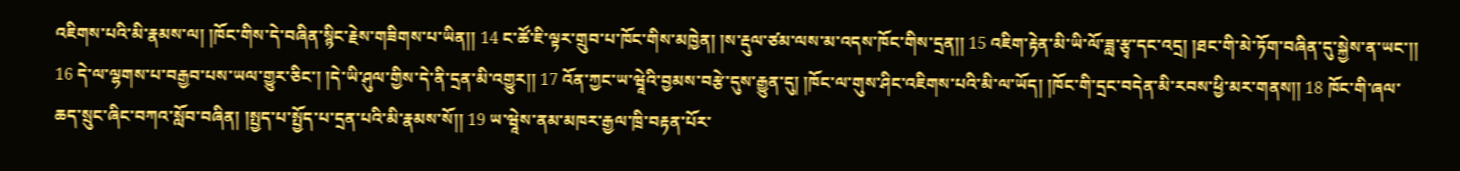འཇིགས་པའི་མི་རྣམས་ལ། །ཁོང་གིས་དེ་བཞིན་སྙིང་རྗེས་གཟིགས་པ་ཡིན།། 14 ང་ཚོ་ཇི་ལྟར་གྲུབ་པ་ཁོང་གིས་མཁྱེན། །ས་རྡུལ་ཙམ་ལས་མ་འདས་ཁོང་གིས་དྲན།། 15 འཇིག་རྟེན་མི་ཡི་ལོ་ཟླ་རྩྭ་དང་འདྲ། །ཐང་གི་མེ་ཏོག་བཞིན་དུ་སྐྱེས་ན་ཡང་།། 16 དེ་ལ་ལྷགས་པ་བརྒྱབ་པས་ཡལ་གྱུར་ཅིང་། །དེ་ཡི་ཤུལ་གྱིས་དེ་ནི་དྲན་མི་འགྱུར།། 17 འོན་ཀྱང་ཡ་ཝཱེའི་བྱམས་བརྩེ་དུས་རྒྱུན་དུ། །ཁོང་ལ་གུས་ཤིང་འཇིགས་པའི་མི་ལ་ཡོད། །ཁོང་གི་དྲང་བདེན་མི་རབས་ཕྱི་མར་གནས།། 18 ཁོང་གི་ཞལ་ཆད་སྲུང་ཞིང་བཀའ་སློབ་བཞིན། །སྤྱད་པ་སྤྱོད་པ་དྲན་པའི་མི་རྣམས་སོ།། 19 ཡ་ཝཱེས་ནམ་མཁར་རྒྱལ་ཁྲི་བརྟན་པོར་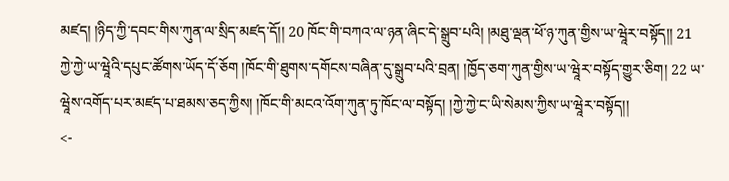མཛད། །ཉིད་ཀྱི་དབང་གིས་ཀུན་ལ་སྲིད་མཛད་དོ།། 20 ཁོང་གི་བཀའ་ལ་ཉན་ཞིང་དེ་སྒྲུབ་པའི། །མཐུ་ལྡན་ཕོ་ཉ་ཀུན་གྱིས་ཡ་ཝཱེར་བསྟོད།། 21 ཀྱེ་ཀྱེ་ཡ་ཝཱེའི་དཔུང་ཚོགས་ཡོད་དོ་ཅོག །ཁོང་གི་ཐུགས་དགོངས་བཞིན་དུ་སྒྲུབ་པའི་བྲན། །ཁྱོད་ཅག་ཀུན་གྱིས་ཡ་ཝཱེར་བསྟོད་གྱུར་ཅིག། 22 ཡ་ཝཱེས་འགོད་པར་མཛད་པ་ཐམས་ཅད་ཀྱིས། །ཁོང་གི་མངའ་འོག་ཀུན་ཏུ་ཁོང་ལ་བསྟོད། །ཀྱེ་ཀྱེ་ང་ཡི་སེམས་ཀྱིས་ཡ་ཝཱེར་བསྟོད།།
<-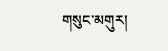གསུང་མགུར།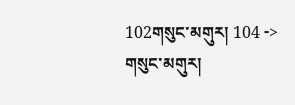102གསུང་མགུར། 104 ->
གསུང་མགུར།